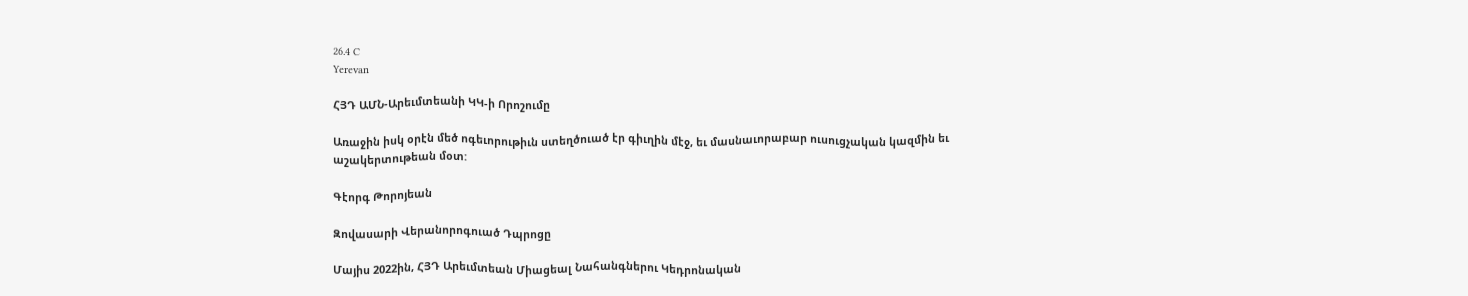26.4 C
Yerevan

ՀՅԴ ԱՄՆ-Արեւմտեանի ԿԿ‑ի Որոշումը

Առաջին իսկ օրէն մեծ ոգեւորութիւն ստեղծուած էր գիւղին մէջ, եւ մասնաւորաբար ուսուցչական կազմին եւ աշակերտութեան մօտ:

Գէորգ Թորոյեան

Զովասարի Վերանորոգուած Դպրոցը

Մայիս 2022ին, ՀՅԴ Արեւմտեան Միացեալ Նահանգներու Կեդրոնական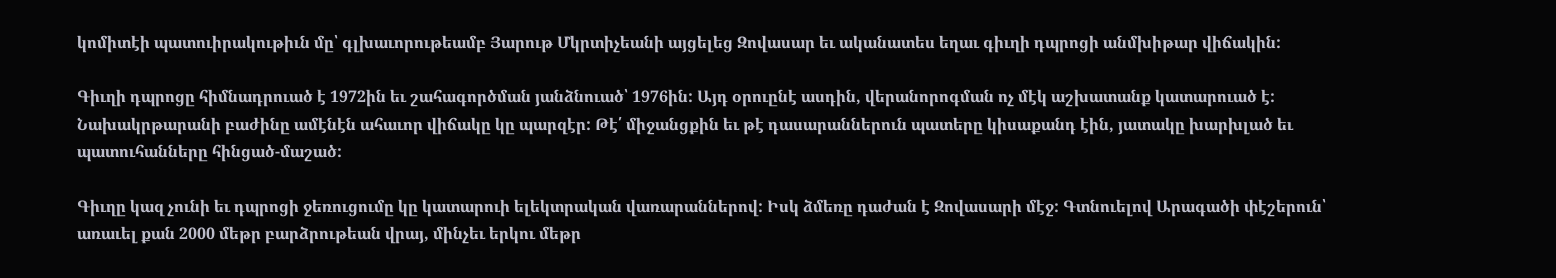կոմիտէի պատուիրակութիւն մը՝ գլխաւորութեամբ Յարութ Մկրտիչեանի այցելեց Զովասար եւ ականատես եղաւ գիւղի դպրոցի անմխիթար վիճակին:

Գիւղի դպրոցը հիմնադրուած է 1972ին եւ շահագործման յանձնուած՝ 1976ին: Այդ օրուընէ ասդին, վերանորոգման ոչ մէկ աշխատանք կատարուած է: Նախակրթարանի բաժինը ամէնէն ահաւոր վիճակը կը պարզէր: Թէ՛ միջանցքին եւ թէ դասարաններուն պատերը կիսաքանդ էին, յատակը խարխլած եւ պատուհանները հինցած-մաշած:

Գիւղը կազ չունի եւ դպրոցի ջեռուցումը կը կատարուի ելեկտրական վառարաններով: Իսկ ձմեռը դաժան է Զովասարի մէջ: Գտնուելով Արագածի փէշերուն՝ առաւել քան 2000 մեթր բարձրութեան վրայ, մինչեւ երկու մեթր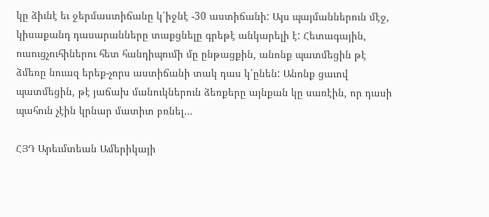կը ձիւնէ եւ ջերմաստիճանը կ՛իջնէ ‑30 աստիճանի: Այս պայմաններուն մէջ, կիսաքանդ դասարանները տաքցնելը գրեթէ անկարելի է: Հետագային, ուսուցչուհիներու հետ հանդիպումի մը ընթացքին, անոնք պատմեցին թէ ձմեռը նուազ երեք-չորս աստիճանի տակ դաս կ՛ընեն: Անոնք ցաւով պատմեցին, թէ յաճախ մանուկներուն ձեռքերը այնքան կը սառէին, որ դասի պահուն չէին կրնար մատիտ բռնել…

ՀՅԴ Արեւմտեան Ամերիկայի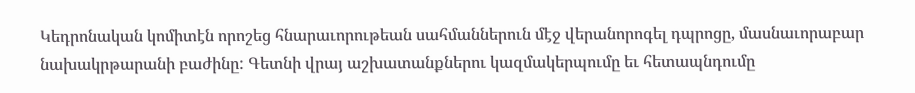Կեդրոնական կոմիտէն որոշեց հնարաւորութեան սահմաններուն մէջ վերանորոգել դպրոցը, մասնաւորաբար նախակրթարանի բաժինը: Գետնի վրայ աշխատանքներու կազմակերպումը եւ հետապնդումը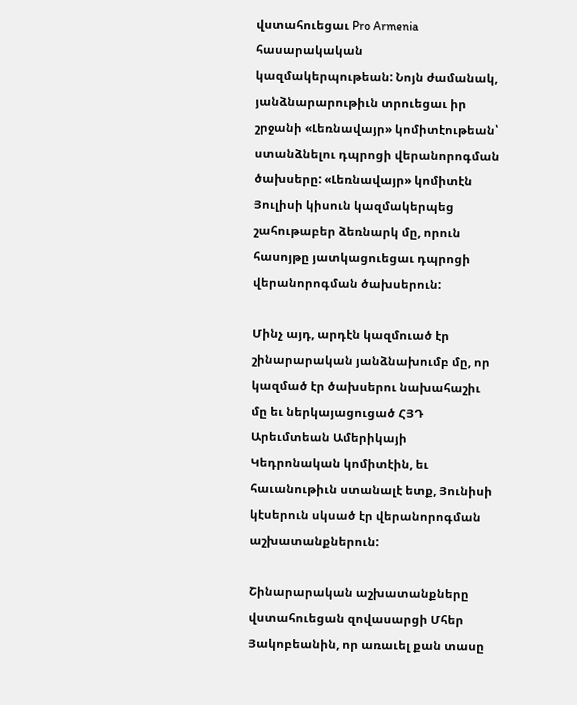վստահուեցաւ Pro Armenia հասարակական կազմակերպութեան: Նոյն ժամանակ, յանձնարարութիւն տրուեցաւ իր շրջանի «Լեռնավայր» կոմիտէութեան՝ ստանձնելու դպրոցի վերանորոգման ծախսերը: «Լեռնավայր» կոմիտէն Յուլիսի կիսուն կազմակերպեց շահութաբեր ձեռնարկ մը, որուն հասոյթը յատկացուեցաւ դպրոցի վերանորոգման ծախսերուն:

Մինչ այդ, արդէն կազմուած էր շինարարական յանձնախումբ մը, որ կազմած էր ծախսերու նախահաշիւ մը եւ ներկայացուցած ՀՅԴ Արեւմտեան Ամերիկայի Կեդրոնական կոմիտէին, եւ հաւանութիւն ստանալէ ետք, Յունիսի կէսերուն սկսած էր վերանորոգման աշխատանքներուն:

Շինարարական աշխատանքները վստահուեցան զովասարցի Մհեր Յակոբեանին, որ առաւել քան տասը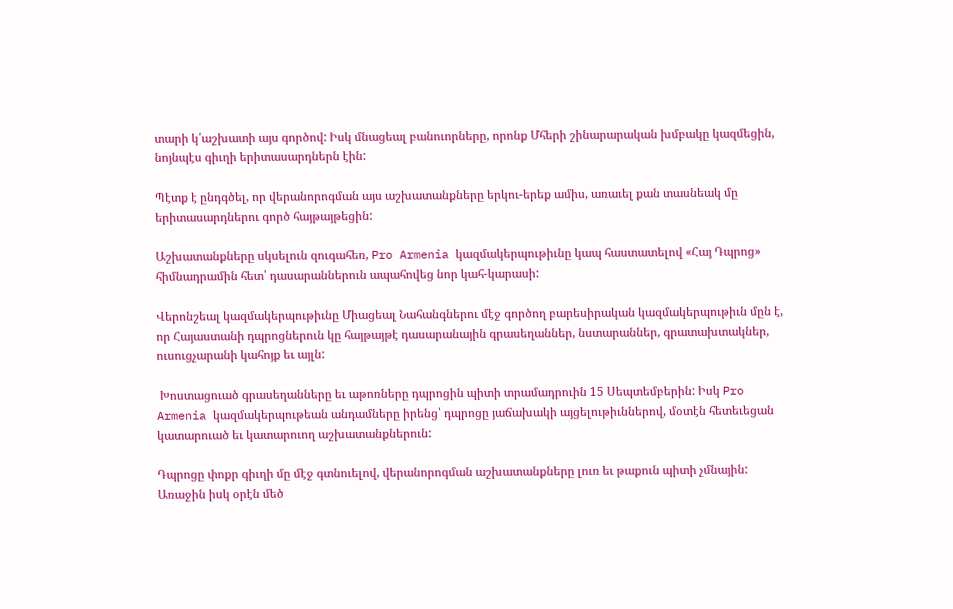տարի կ՛աշխատի այս գործով: Իսկ մնացեալ բանուորները, որոնք Մհերի շինարարական խմբակը կազմեցին, նոյնպէս գիւղի երիտասարդներն էին:

Պէտք է ընդգծել, որ վերանորոգման այս աշխատանքները երկու-երեք ամիս, առաւել քան տասնեակ մը երիտասարդներու գործ հայթայթեցին:

Աշխատանքները սկսելուն զուգահեռ, Pro Armenia կազմակերպութիւնը կապ հաստատելով «Հայ Դպրոց» հիմնադրամին հետ՝ դասարաններուն ապահովեց նոր կահ-կարասի:

Վերոնշեալ կազմակերպութիւնը Միացեալ Նահանգներու մէջ գործող բարեսիրական կազմակերպութիւն մըն է, որ Հայաստանի դպրոցներուն կը հայթայթէ դասարանային գրասեղաններ, նստարաններ, գրատախտակներ, ուսուցչարանի կահոյք եւ այլն:

 Խոստացուած գրասեղանները եւ աթոռները դպրոցին պիտի տրամադրուին 15 Սեպտեմբերին: Իսկ Pro Armenia կազմակերպութեան անդամները իրենց՝ դպրոցը յաճախակի այցելութիւններով, մօտէն հետեւեցան կատարուած եւ կատարուող աշխատանքներուն:

Դպրոցը փոքր գիւղի մը մէջ գտնուելով, վերանորոգման աշխատանքները լուռ եւ թաքուն պիտի չմնային: Առաջին իսկ օրէն մեծ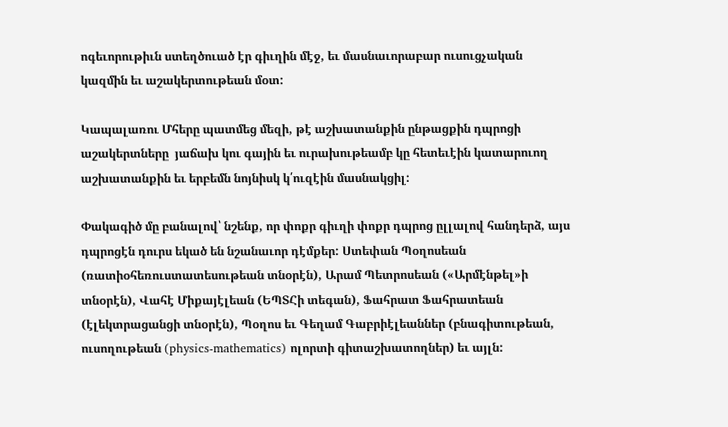ոգեւորութիւն ստեղծուած էր գիւղին մէջ, եւ մասնաւորաբար ուսուցչական կազմին եւ աշակերտութեան մօտ:

Կապալառու Մհերը պատմեց մեզի, թէ աշխատանքին ընթացքին դպրոցի աշակերտները  յաճախ կու գային եւ ուրախութեամբ կը հետեւէին կատարուող աշխատանքին եւ երբեմն նոյնիսկ կ՛ուզէին մասնակցիլ:

Փակագիծ մը բանալով՝ նշենք, որ փոքր գիւղի փոքր դպրոց ըլլալով հանդերձ, այս դպրոցէն դուրս եկած են նշանաւոր դէմքեր: Ստեփան Պօղոսեան (ռատիօհեռուստատեսութեան տնօրէն), Արամ Պետրոսեան («Արմէնթել»ի տնօրէն), Վահէ Միքայէլեան (ԵՊՏՀի տեգան), Ֆահրատ Ֆահրատեան (էլեկտրացանցի տնօրէն), Պօղոս եւ Գեղամ Գաբրիէլեաններ (բնագիտութեան, ուսողութեան (physics-mathematics) ոլորտի գիտաշխատողներ) եւ այլն: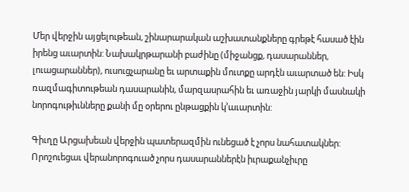Մեր վերջին այցելութեան, շինարարական աշխատանքները գրեթէ հասած էին իրենց աւարտին: Նախակրթարանի բաժինը (միջանցք, դասարաններ, լուացարաններ), ուսուցչարանը եւ արտաքին մուտքը արդէն աւարտած են: Իսկ ռազմագիտութեան դասարանին, մարզասրահին եւ առաջին յարկի մասնակի նորոգութիւնները քանի մը օրերու ընթացքին կ՚աւարտին:

Գիւղը Արցախեան վերջին պատերազմին ունեցած է չորս նահատակներ: Որոշուեցաւ վերանորոգուած չորս դասարաններէն իւրաքանչիւրը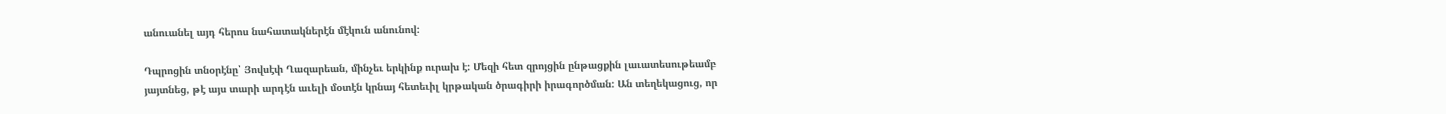անուանել այդ հերոս նահատակներէն մէկուն անունով:

Դպրոցին տնօրէնը՝ Յովսէփ Ղազարեան, մինչեւ երկինք ուրախ է: Մեզի հետ զրոյցին ընթացքին լաւատեսութեամբ յայտնեց, թէ այս տարի արդէն աւելի մօտէն կրնայ հետեւիլ կրթական ծրագիրի իրագործման: Ան տեղեկացուց, որ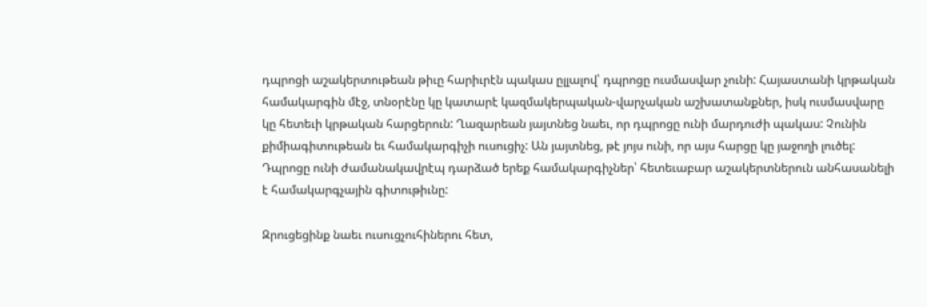դպրոցի աշակերտութեան թիւը հարիւրէն պակաս ըլլալով՝ դպրոցը ուսմասվար չունի: Հայաստանի կրթական համակարգին մէջ, տնօրէնը կը կատարէ կազմակերպական-վարչական աշխատանքներ, իսկ ուսմասվարը կը հետեւի կրթական հարցերուն: Ղազարեան յայտնեց նաեւ, որ դպրոցը ունի մարդուժի պակաս: Չունին քիմիագիտութեան եւ համակարգիչի ուսուցիչ: Ան յայտնեց, թէ յոյս ունի, որ այս հարցը կը յաջողի լուծել: Դպրոցը ունի ժամանակավրէպ դարձած երեք համակարգիչներ՝ հետեւաբար աշակերտներուն անհասանելի է համակարգչային գիտութիւնը:

Զրուցեցինք նաեւ ուսուցչուհիներու հետ,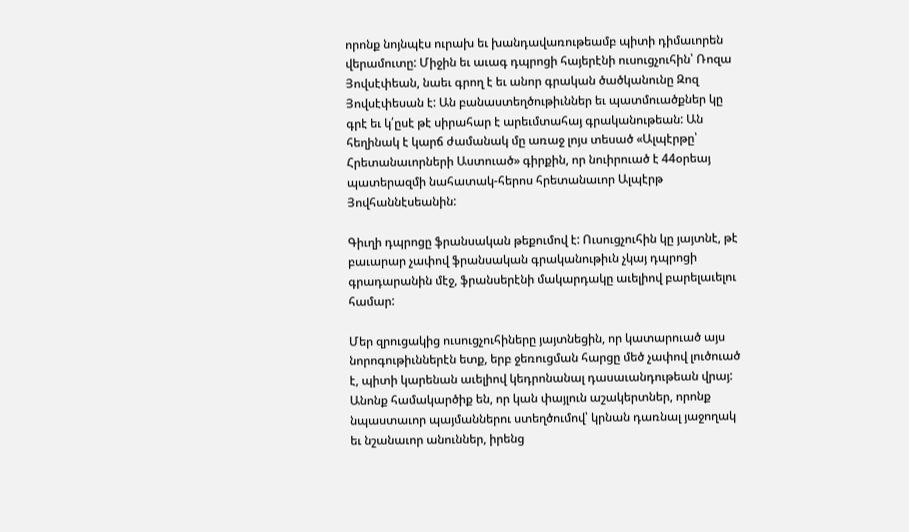որոնք նոյնպէս ուրախ եւ խանդավառութեամբ պիտի դիմաւորեն վերամուտը: Միջին եւ աւագ դպրոցի հայերէնի ուսուցչուհին՝ Ռոզա Յովսէփեան, նաեւ գրող է եւ անոր գրական ծածկանունը Զոզ Յովսէփեսան է: Ան բանաստեղծութիւններ եւ պատմուածքներ կը գրէ եւ կ՛ըսէ թէ սիրահար է արեւմտահայ գրականութեան: Ան հեղինակ է կարճ ժամանակ մը առաջ լոյս տեսած «Ալպէրթը՝ Հրետանաւորների Աստուած» գիրքին, որ նուիրուած է 44օրեայ պատերազմի նահատակ-հերոս հրետանաւոր Ալպէրթ Յովհաննէսեանին:

Գիւղի դպրոցը ֆրանսական թեքումով է: Ուսուցչուհին կը յայտնէ, թէ բաւարար չափով ֆրանսական գրականութիւն չկայ դպրոցի գրադարանին մէջ, ֆրանսերէնի մակարդակը աւելիով բարելաւելու համար:

Մեր զրուցակից ուսուցչուհիները յայտնեցին, որ կատարուած այս նորոգութիւններէն ետք, երբ ջեռուցման հարցը մեծ չափով լուծուած է, պիտի կարենան աւելիով կեդրոնանալ դասաւանդութեան վրայ: Անոնք համակարծիք են, որ կան փայլուն աշակերտներ, որոնք նպաստաւոր պայմաններու ստեղծումով՝ կրնան դառնալ յաջողակ եւ նշանաւոր անուններ, իրենց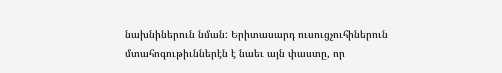նախնիներուն նման: Երիտասարդ ուսուցչուհիներուն մտահոգութիւններէն է նաեւ այն փաստը, որ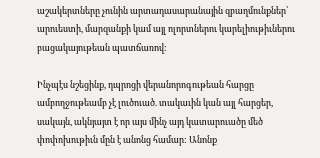աշակերտները չունին արտադասարանային զբաղմունքներ՝ արուեստի, մարզանքի կամ այլ ոլորտներու կարելիութիւներու բացակայութեան պատճառով:

Ինչպէս նշեցինք, դպրոցի վերանորոգութեան հարցը ամբողջութեամբ չէ լուծուած. տակաւին կան այլ հարցեր, սակայն, ակնյայտ է որ այս մինչ այդ կատարուածը մեծ փոփոխութիւն մըն է անոնց համար: Անոնք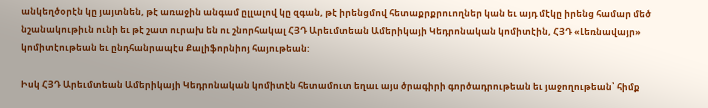անկեղծօրէն կը յայտնեն, թէ առաջին անգամ ըլլալով կը զգան, թէ իրենցմով հետաքրքրուողներ կան եւ այդ մէկը իրենց համար մեծ նշանակութիւն ունի եւ թէ շատ ուրախ են ու շնորհակալ ՀՅԴ Արեւմտեան Ամերիկայի Կեդրոնական կոմիտէին, ՀՅԴ «Լեռնավայր» կոմիտէութեան եւ ընդհանրապէս Քալիֆորնիոյ հայութեան:

Իսկ ՀՅԴ Արեւմտեան Ամերիկայի Կեդրոնական կոմիտէն հետամուտ եղաւ այս ծրագիրի գործադրութեան եւ յաջողութեան՝ հիմք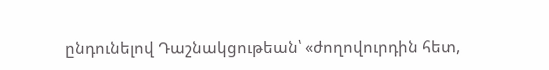ընդունելով Դաշնակցութեան՝ «ժողովուրդին հետ,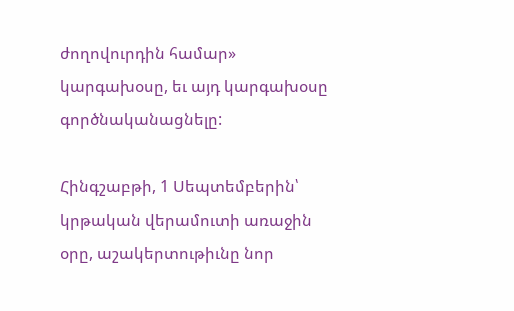ժողովուրդին համար» կարգախօսը, եւ այդ կարգախօսը գործնականացնելը:

Հինգշաբթի, 1 Սեպտեմբերին՝ կրթական վերամուտի առաջին օրը, աշակերտութիւնը նոր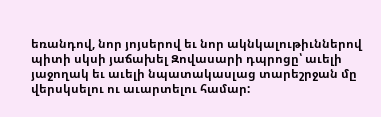եռանդով, նոր յոյսերով եւ նոր ակնկալութիւններով պիտի սկսի յաճախել Զովասարի դպրոցը՝ աւելի յաջողակ եւ աւելի նպատակասլաց տարեշրջան մը վերսկսելու ու աւարտելու համար: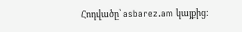Հոդվածը՝ asbarez.am կայքից: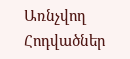Առնչվող Հոդվածներ